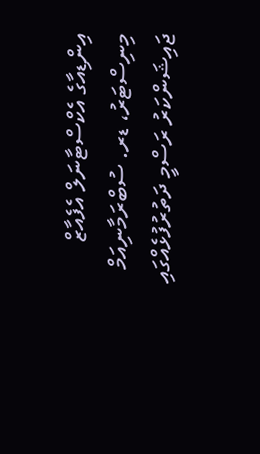އިންޑިއާގެ އެކްސްޓާނަލް އެފެއާޒް މިނިސްޓަރު، ޑރ. ސުބްރަމާނިއަމް ޖައިޝަންކަރު ރަސްމީ ދަތުރުފުޅެއްގައި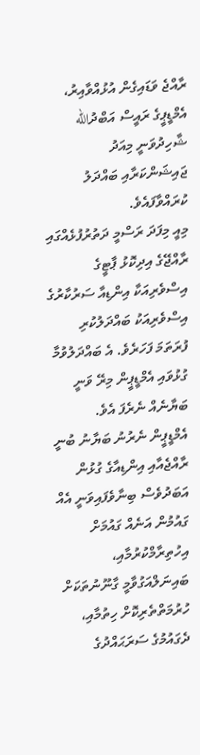ރާއްޖެ ވަޑައިގެން އުޅުއްވާއިރު، އެމްޑީޕީގެ ރައީސް އަބްދުالله ޝާހިދުވަނީ މިއަދު ޖައިޝަންކަރާއި ބައްދަލު ކުރައްވާފައެވެ.
މިއީ މިފަދަ ރަސްމީ ދަތުރުފުޅެއްގައި ރާއްޖޭގެ އިދިކޮޅު ޕާޓީގެ އިސްވެރިއަކާ އިންޑިއާ ސަރުކާރުގެ އިސްވެރިއަކު ބައްދަލުކުރި ފުރަތަމަ ފަހަރެވެ. އެ ބައްދަލުވުމާ ގުޅުވައި އެމްޑީޕީން މިރޭ ވަނީ ބަޔާނެއް ނެރެފަ އެވެ.
އެމްޑީޕީން ނެރުނު ބަޔާނު ބުނީ ރާއްޖެއާއި އިންޑިއާގެ ގުޅުން އަބަދުވެސް ބިނާވެފައިވަނީ އެއް ގައުމުން އަނެއް ގައުމަށް އިހުތިރާމްކުރުމާއި، ބައިނަލްއަގުވާމީ ގާނޫނުތަކަށް ހުރުމަތްތެރިކޮށް ހިތުމާއި، ދެގައުމުގެ ސަރަޙައްދުގެ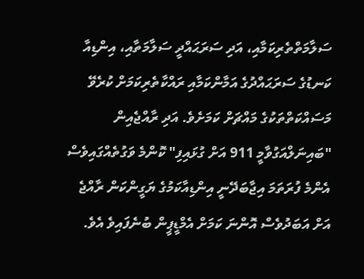ސަލާމަތްތެރިކަމާއި، އަދި ސަރަޙައްދީ ސަލާމަތާއި، އިންޑިއާ ކަނޑުގެ ސަރަޙައްދުގެ އަމާންކަމާއި ރައްކާތެރިކަމަށް ކުރެވޭ މަސައްކަތްތަކުގެ މައްޗަށް ކަމަށެވެ. އަދި ރާއްޖެއިން "ބައިނަލްއަގުވާމީ 911 އަށް ގުޅައިފި" ކޮންމެ ވަގުތެއްގައިވެސް އެންމެ ފުރަތަމަ އިޖާބަދޭނީ އިންޑިއާކަމުގެ ޔަގީންކަން ރާއްޖެ އަށް އަބަދުވެސް އޮންނަ ކަމަށް އެމްޑީޕީން ބުނެފައިވެ އެވެ.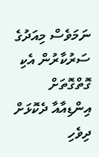ނަމަވެސް މިއަދުގެ ސަރުކާރުން އެކި ގޮތްގޮތަށް އިންޑިއާއާ ދެކޮޅަށް ދިވެހި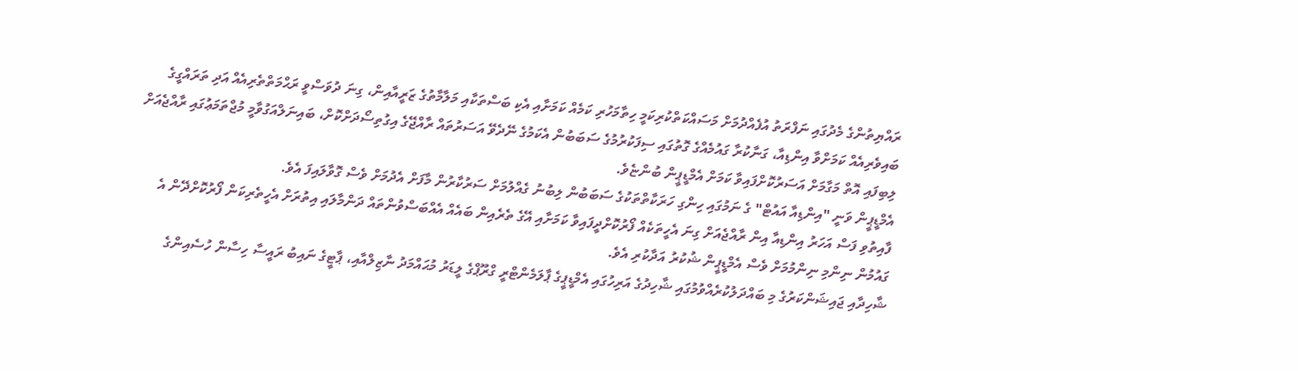ރައްޔިތުންގެ މެދުގައި ނަފްރަތު އުފެއްދުމަށް މަސައްކަތްކުރިކަމީ ހިތާމަހުރި ކަމެއް ކަމަށާއި އެކި ބަސްތަކާއި މަލާމާތުގެ ޒަރީއާއިން، ގިނަ ދުވަސްވީ ރަޙްމަތްތެރިއެއް އަދި ތަރައްގީގެ ބައިވެރިއެއް ކަމަށްވާ އިންޑިއާ، ގަނާކުރާ ގައުމެއްގެ ގޮތުގައި ސިފަކުރުމުގެ ސަބަބުން އެކަމުގެ ނޭދެވޭ އަސަރުތައް ރާއްޖޭގެ އިގުތިސޯދަށްކޮށް، ބައިނަލްއަގުވާމީ މުޖްތަމަޢުގައި ރާއްޖެއަށް ލިބިފައި އޮތް މަގާމަށް އަސަރުކޮށްފައިވާ ކަމަށް އެމްޑީޕީން ބުންޏެވެ.
އެމްޑީޕީން ވަނީ "އިންޑިއާ އައުޓް" ގެ ނަމުގައި ހިންގި ހަރަކާތްތަކުގެ ސަބަބުން ލިބުނު ގެއްލުމަށް ސަރުކާރުން މާފަށް އެދުމަށް ވެސް ގޮވާލައިފަ އެވެ.
ފާއިތުވި ފަސް އަހަރު އިންޑިއާ އިން ރާއްޖެއަށް ގިނަ އެހީތަކެއް ފޯރުކޮށްދީފައިވާ ކަމަށާއި އޭގެ ތެރެއިން ބައެއް އެއްބަސްވުންތައް ދަންމާލައި އިތުރަށް އެހީތެރިކަން ފޯރުކޮށްދޭން އެ ގައުމުން ނިންމި ނިންމުމަށް ވެސް އެމްޑީޕީން ޝުކުރު އަދާކުރި އެވެ.
ޝާހިދާއި ޖައިޝަންކަރުގެ މި ބައްދަލުކުރެއްވުމުގައި ޝާހިދުގެ އަރިހުގައި އެމްޑީޕީގެ ޕާލަމެންޓްރީ ގްރޫޕްގެ ލީޑަރު މުޙައްމަދު ނާޒިލްއާއި، ޕާޓީގެ ނައިބު ރައީސާ ހިސާން ހުސެއިންގެ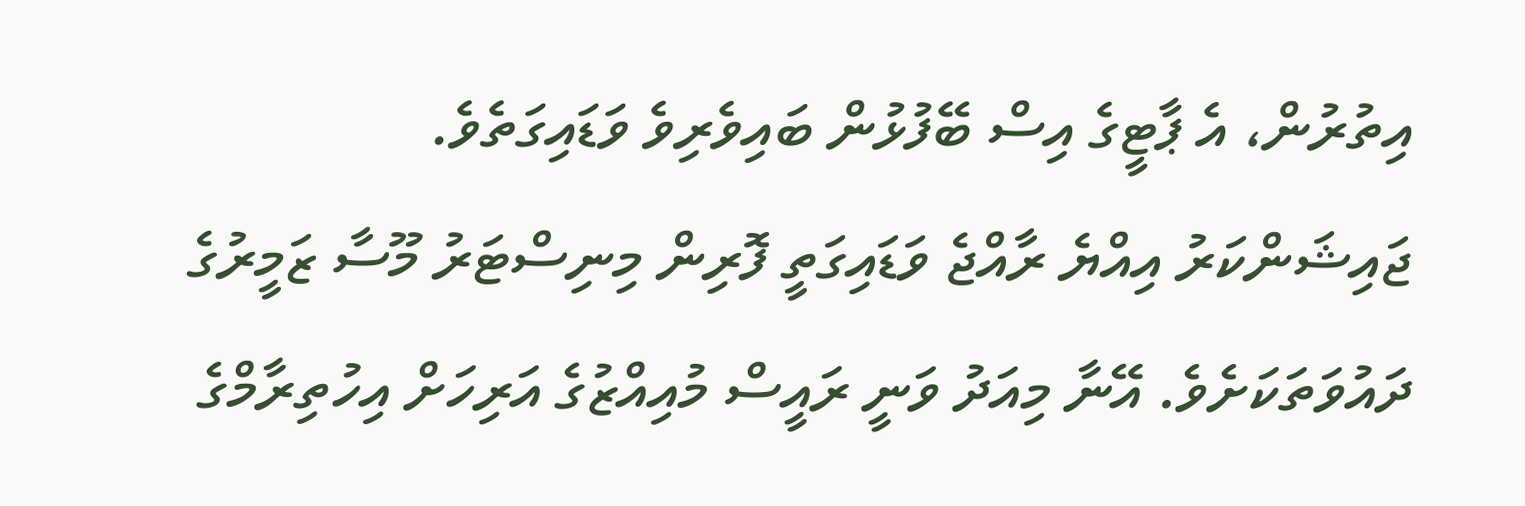އިތުރުން، އެ ޕާޓީގެ އިސް ބޭފުޅުން ބައިވެރިވެ ވަޑައިގަތެވެ.
ޖައިޝަންކަރު އިއްޔެ ރާއްޖެ ވަޑައިގަތީ ފޮރިން މިނިސްޓަރު މޫސާ ޒަމީރުގެ ދައުވަތަކަށެވެ. އޭނާ މިއަދު ވަނީ ރައީސް މުއިއްޒުގެ އަރިހަށް އިހުތިރާމްގެ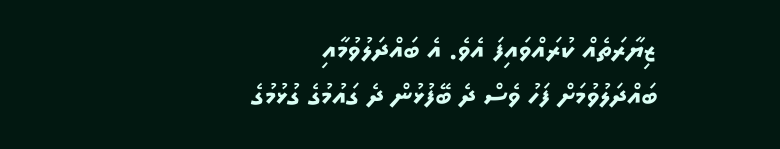ޒިޔާރަތެއް ކުރައްވައިފަ އެވެ. އެ ބައްދަލުވުމާއި ބައްދަލުވުމަށް ފަހު ވެސް ދެ ބޭފުޅުން ދެ ގައުމުގެ ގުޅުމުގެ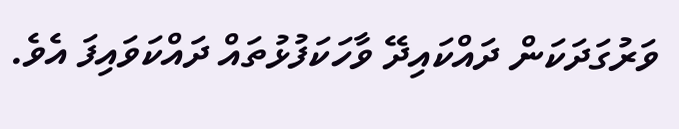ވަރުގަދަކަން ދައްކައިދޭ ވާހަކަފުޅުތައް ދައްކަވައިފަ އެވެ.